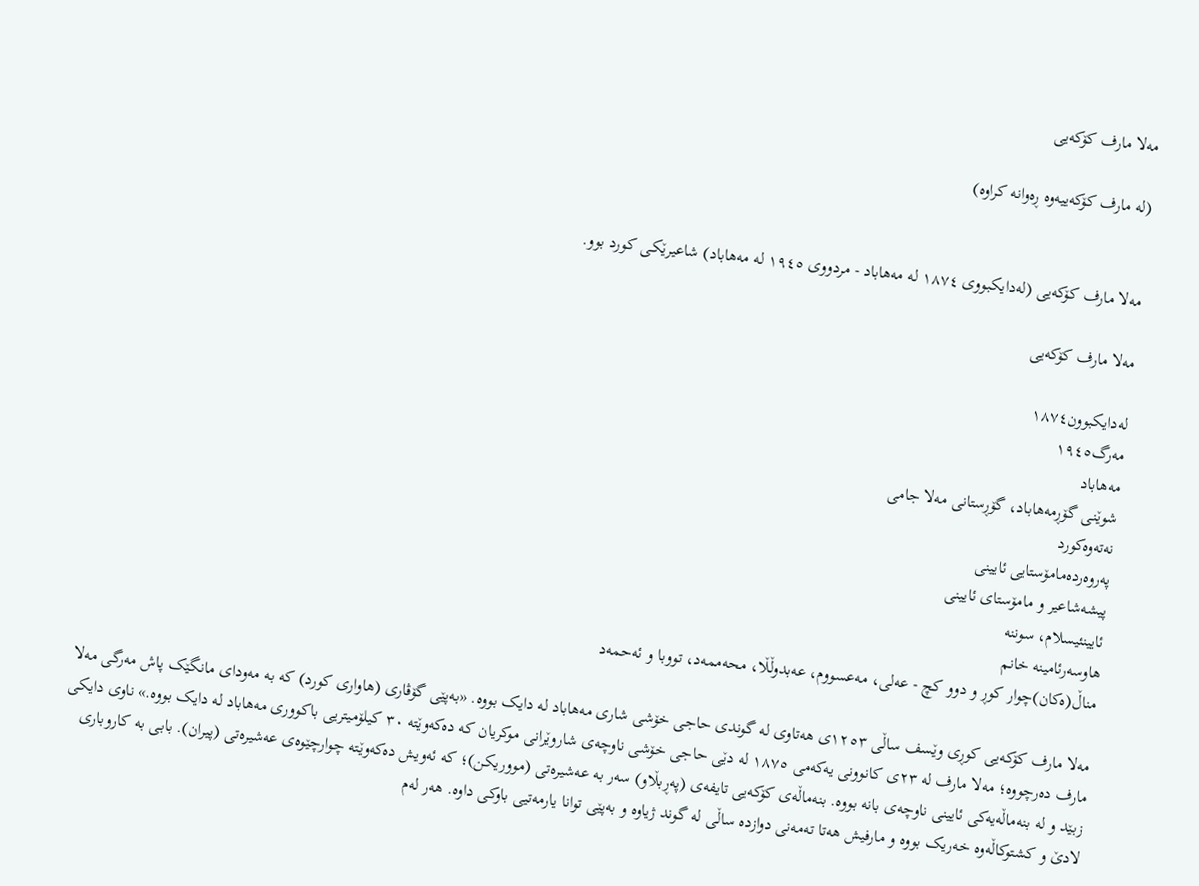مەلا مارف کۆکەیی

(لە مارف کۆکەییەوە ڕەوانە کراوە)


مەلا مارف کۆکەیی (لەدایکبووی ١٨٧٤ لە مەھاباد - مردووی ١٩٤٥ لە مەھاباد) شاعیرێکی کورد بوو.

مەلا مارف کۆکەیی

لەدایکبوون١٨٧٤
مەرگ١٩٤٥
مەھاباد
شوێنی گۆڕمەھاباد، گۆڕستانی مەلا جامی
نەتەوەکورد
پەروەردەمامۆستایی ئایینی
پیشەشاعیر و مامۆستای ئایینی
ئایینئیسلام، سوننە
ھاوسەرئامینە خانم
مناڵ(ەکان)چوار کوڕ و دوو کچ - عەلی، مەعسووم، عەبدوڵڵا، محەممەد، تووبا و ئەحمەد

مەلا مارف کۆکەیی کوڕی وێسف ساڵی ١٢٥٣ی ھەتاوی لە گوندی حاجی خۆشی شاری مەھاباد لە دایک بووە. «بەپێی گۆڤاری (ھاواری کورد) کە بە مەودای مانگێک پاش مەرگی مەلا مارف دەرچووە؛ مەلا مارف لە ٢٣ی کانوونی یەکەمی ١٨٧٥ لە دێی حاجی خۆشی ناوچەی شاروێرانی موکریان کە دەکەوێتە ٣٠ کیلۆمیتریی باکووری مەھاباد لە دایک بووە.» ناوی دایکی زبێد و لە بنەماڵەیەکی ئایینی ناوچەی بانە بووە. بنەماڵەی کۆکەیی تایفەی (پەڕبڵاو) سەر بە عەشیرەتی (مووریکن)؛ کە ئەویش دەکەوێتە چوارچێوەی عەشیرەتی (پیران). بابی بە کاروباری لادێ و کشتوکاڵەوە خەریک بووە و مارفیش ھەتا تەمەنی دوازدە ساڵی لە گوند ژیاوە و بەپێی توانا یارمەتیی باوکی داوە. ھەر لەم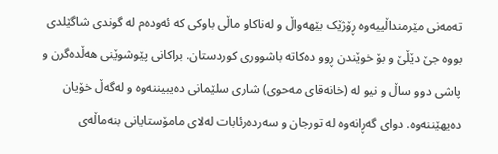تەمەنی مێرمنداڵییەوە ڕۆژێک بێھەواڵ و لەناکاو ماڵی باوکی کە ئەودەم لە گوندی شاگێلدی بووە جێ دێڵێ و بۆ خوێندن ڕوو دەکاتە باشووری کوردستان. براکانی پێوشوێنی ھەڵدەگرن و پاشی دوو ساڵ و نیو لە (خانەقای مەحوی) شاری سلێمانی دەیبیننەوە و لەگەڵ خۆیان دەیھێننەوە. دوای گەڕانەوە لە تورجان و سەردەرئابات لەلای مامۆستایانی بنەماڵەی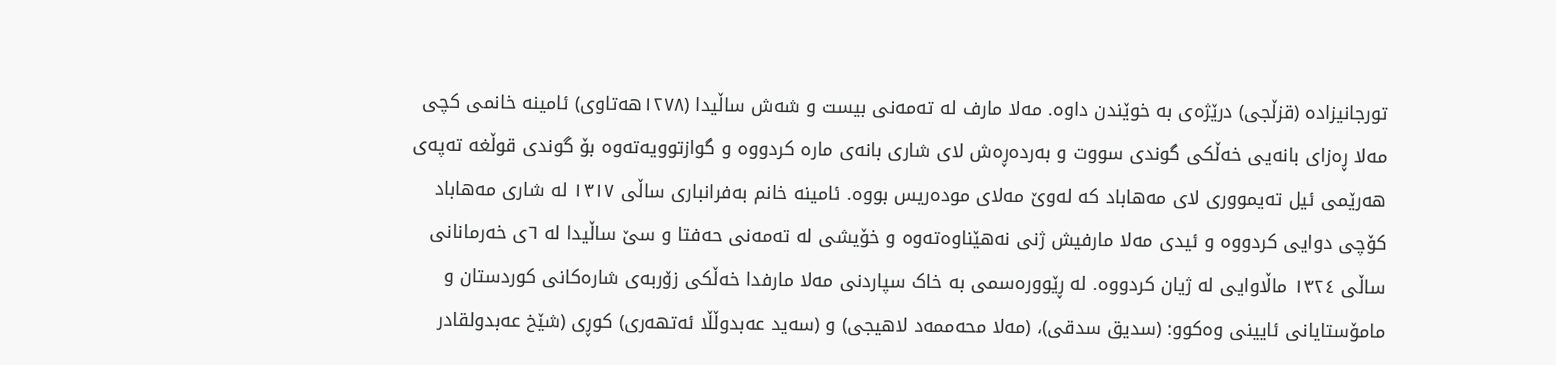تورجانیزادە (قزڵجی) درێژەی بە خوێندن داوە. مەلا مارف لە تەمەنی بیست و شەش ساڵیدا (١٢٧٨ھەتاوی) ئامینە خانمی کچی مەلا ڕەزای بانەیی خەڵکی گوندی سووت و بەردەڕەش لای شاری بانەی مارە کردووە و گوازتوویەتەوە بۆ گوندی قوڵغە تەپەی ھەرێمی ئیل تەیمووری لای مەھاباد کە لەوێ مەلای مودەریس بووە. ئامینە خانم بەفرانباری ساڵی ١٣١٧ لە شاری مەھاباد کۆچی دوایی کردووە و ئیدی مەلا مارفیش ژنی نەھێناوەتەوە و خۆیشی لە تەمەنی حەفتا و سێ ساڵیدا لە ٦ی خەرمانانی ساڵی ١٣٢٤ ماڵاوایی لە ژیان کردووە. لە ڕێوورەسمی بە خاک سپاردنی مەلا مارفدا خەڵکی زۆربەی شارەکانی کوردستان و مامۆستایانی ئایینی وەکوو: (سدیق سدقی)، (مەلا محەممەد لاھیجی) و (سەید عەبدوڵڵا ئەتھەری) کوڕی (شێخ عەبدولقادر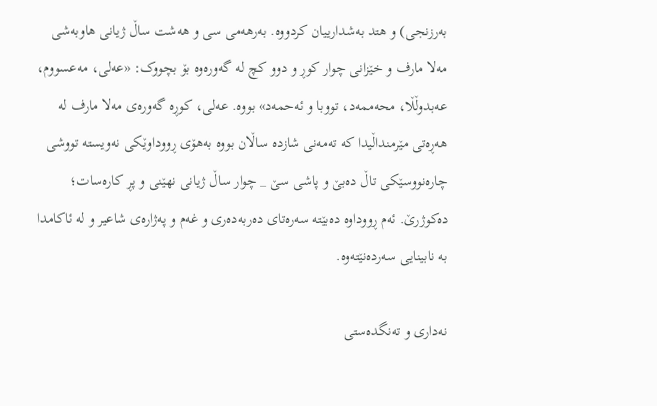بەرزنجی) و ھتد بەشدارییان کردووە. بەرھەمی سی و ھەشت ساڵ ژیانی ھاوبەشی مەلا مارف و خێزانی چوار کوڕ و دوو کچ لە گەورەوە بۆ بچووک: «عەلی، مەعسووم، عەبدوڵڵا، محەممەد، تووبا و ئەحمەد» بووە. عەلی، کوڕە گەورەی مەلا مارف لە ھەڕەتی مێرمنداڵیدا کە تەمەنی شازدە ساڵان بووە بەھۆی ڕووداوێکی نەویستە تووشی چارەنووسێکی تاڵ دەبێ و پاشی سێ _ چوار ساڵ ژیانی نھێنی و پڕ کارەسات؛ دەکوژرێ. ئەم ڕووداوە دەبێتە سەرەتای دەربەدەری و غەم و پەژارەی شاعیر و لە ئاکامدا بە نابینایی سەردەنێتەوە.

نەداری و تەنگدەستی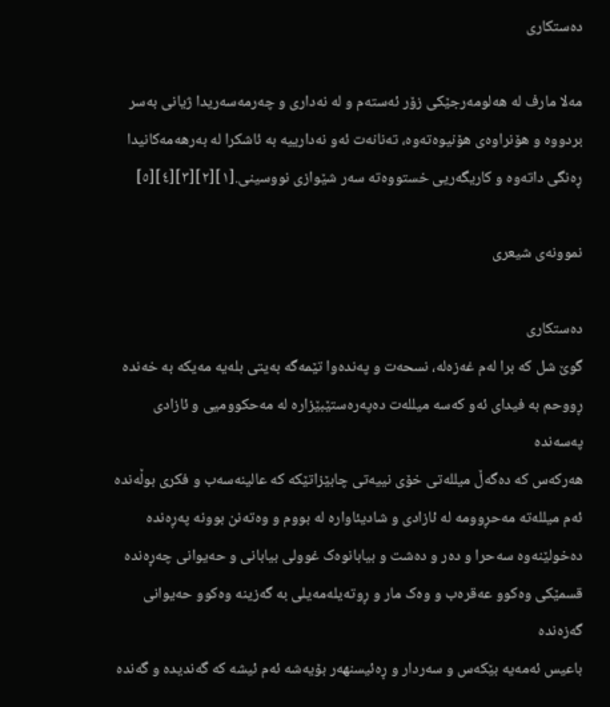دەستکاری

مەلا مارف لە ھەلومەرجێکی زۆر ئەستەم و لە نەداری و چەرمەسەریدا ژیانی بەسر بردووە و ھۆنراوەی ھۆنیوەتەوە، تەنانەت ئەو نەدارییە بە ئاشکرا لە بەرھەمەکانیدا ڕەنگی داتەوە و کاریگەریی خستووەتە سەر شێوازی نووسینی.[١][٢][٣][٤][٥]

نموونەی شیعری

دەستکاری
گوێ شل کە برا لەم غەزەلە، نسحەت و پەندەوا تێمەگە بەیتی بلەیە مەیکە بە خەندە
ڕووحم بە فیدای ئەو کەسە میللەت دەپەرەستێبێزارە لە مەحکوومیی و ئازادی پەسەندە
ھەرکەس کە دەگەڵ میللەتی خۆی نییەتی چابێزاتێکە کە عالینەسەب و فکری بوڵەندە
ئەم میللەتە مەحڕوومە لە ئازادی و شادیئاوارە لە بووم و وەتەنن بوونە پەڕەندە
دەخولێنەوە سەحرا و دەر و دەشت و بیابانوەک غوولی بیابانی و حەیوانی چەڕەندە
قسمێکی وەکوو عەقرەب و وەک مار و ڕوتەیلەمەیلی بە گەزینە وەکوو حەیوانی گەزەندە
باعیس ئەمەیە بێکەس و سەردار و ڕەئیسنھەر بۆیەشە ئەم ئیشە کە گەندیدە و گەندە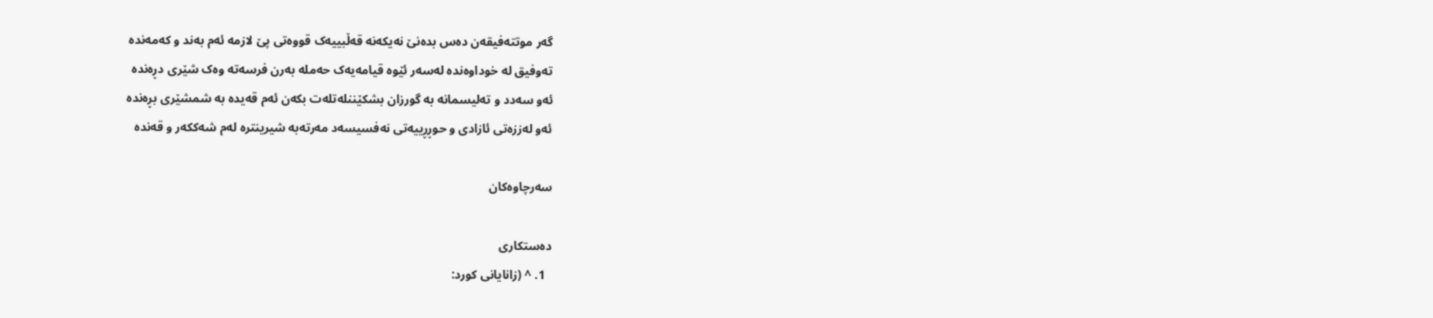گەر موتتەفیقەن دەس بدەنێ نەیکەنە قەڵبییەک قووەتی پێ لازمە ئەم بەند و کەمەندە
تەوفیق لە خوداوەندە لەسەر ئێوە قیامەیەک حەملە بەرن فرسەتە وەک شێری دڕەندە
ئەو سەدد و تەلیسمانە بە گورزان بشکێننلەتلەت بکەن ئەم قەیدە بە شمشێری بڕەندە
ئەو لەززەتی ئازادی و حوڕڕییەتی نەفسیسەد مەرتەبە شیرینترە لەم شەککەر و قەندە

سەرچاوەکان

دەستکاری
  1. ^ (زانایانی کورد: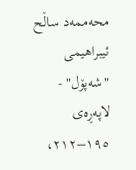محەممەد ساڵح ئیبراھیمی "شەپۆل" - لاپەڕەی ١٩٥–٢١٢،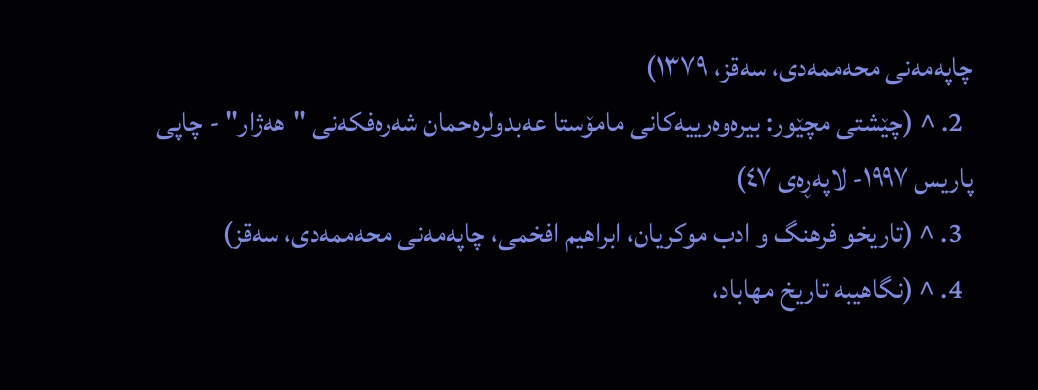چاپەمەنی محەممەدی، سەقز، ١٣٧٩)
  2. ^ (چێشتی مچێور: بیرەوەرییەکانی مامۆستا عەبدولرەحمان شەرەفکەنی "ھەژار" - چاپی پاریس ١٩٩٧- لاپەڕەی ٤٧)
  3. ^ (تاریخو فرھنگ و ادب موکریان، ابراھیم افخمی، چاپەمەنی محەممەدی، سەقز)
  4. ^ (نگاھیبە تاریخ مھاباد،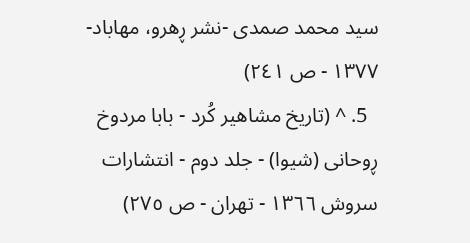سید محمد صمدی -نشر ڕھرو، مھاباد- ١٣٧٧ - ص ٢٤١)
  5. ^ (تاریخ مشاھیر کُرد - بابا مردوخ ڕوحانی (شیوا) - جلد دوم - انتشارات سروش ١٣٦٦ - تھران - ص ٢٧٥)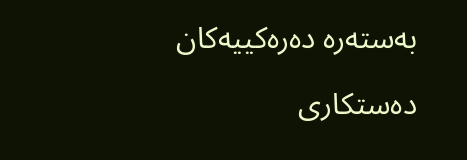بەستەرە دەرەکییەکان

دەستکاری